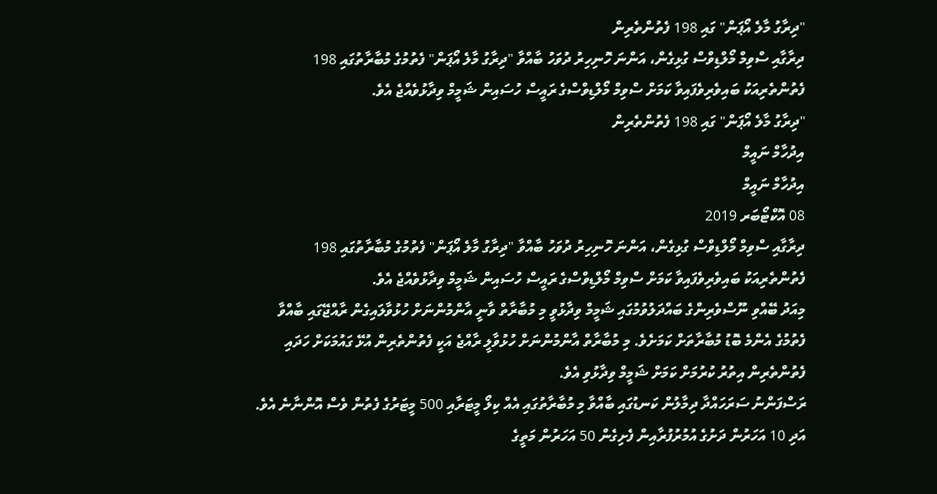"ދިރާގު މާލެ އޯޕަން" ގައި 198 ފެތުންތެރިން
ދިރާގާއި ސްވިމް މޯލްޑިވްސް ގުޅިގެން، އަންނަ ހޮނިހިރު ދުވަހު ބާއްވާ "ދިރާގު މާލެ އޯޕަން" ފެތުމުގެ މުބާރާތުގައި 198 ފެތުންތެރިއަކު ބައިވެރިވެފައިވާ ކަމަށް ސްވިމް މޯލްޑިވްސްގެ ރައީސް ހުސައިން ޝަމީމް ވިދާޅުވެއްޖެ އެވެ.
"ދިރާގު މާލެ އޯޕަން" ގައި 198 ފެތުންތެރިން
އިދުހާމް ނައީމް
އިދުހާމް ނައީމް
08 އޮކްޓޯބަރ 2019
ދިރާގާއި ސްވިމް މޯލްޑިވްސް ގުޅިގެން، އަންނަ ހޮނިހިރު ދުވަހު ބާއްވާ "ދިރާގު މާލެ އޯޕަން" ފެތުމުގެ މުބާރާތުގައި 198 ފެތުންތެރިއަކު ބައިވެރިވެފައިވާ ކަމަށް ސްވިމް މޯލްޑިވްސްގެ ރައީސް ހުސައިން ޝަމީމް ވިދާޅުވެއްޖެ އެވެ.
މިއަދު ބޭއްވި ނޫސްވެރިންގެ ބައްދަލުވުމުގައި ޝަމީމް ވިދާޅުވީ މި މުބާރާތް ވާނީ އާންމުންނަށް ހުޅުވާލައިގެން ރާއްޖޭގައި ބާއްވާ ފެތުމުގެ އެންމެ ބޮޑު މުބާރާތަށް ކަމަށެވެ. މި މުބާރާތް އާންމުންނަށް ހުޅުވާލީ ރާއްޖެ އަކީ ފެތުންތެރިން އުޅޭ ގައުމަކަށް ހަދައި ފެތުންތެރިން އިތުރު ކުރުމަށް ކަމަށް ޝަމީމް ވިދާޅުވި އެވެ.
ރަސްފަންނު ސަރަހައްދާ ދިމާލުން ކަނޑުގައި ބާއްވާ މި މުބާރާތުގައި އެއް ކިލޯ މީޓަރާއި 500 މީޓަރުގެ ފެތުން ވެސް އޮންނާނެ އެވެ. އަދި 10 އަހަރުން ދަށުގެ އުމުރުފުރާއިން ފެށިގެން 50 އަހަރުން މަތީގެ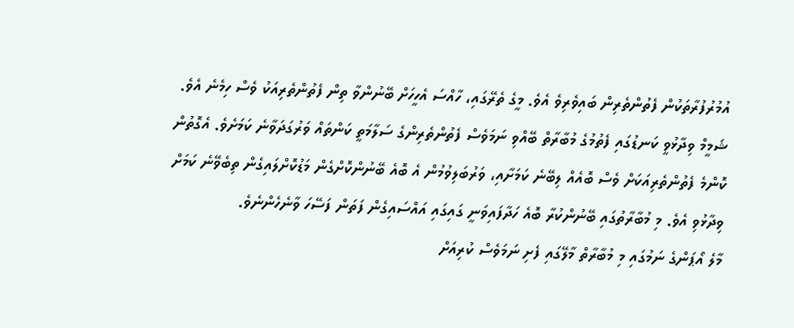އުމުރުފުރާތަކުން ފެތުންތެރިން ބައިވެރިވެ އެވެ. މީގެ ތެރޭގައި، ހާއްސަ އެހީހަށް ބޭނުންވާ ތިން ފެތުންތެރިއަކު ވެސް ހިމެނެ އެވެ.
ޝަމީމް ވިދާޅުވީ ކަނޑުގައި ފެތުމުގެ މުބާރާތް ބޭއްވި ނަމަވެސް ފެތުންތެރިންގެ ސަލާމަތީ ކަންތައް ވަރުގަދަވާނެ ކަމަށެވެ. އެގޮތުން ކޮންމެ ފެތުންތެރިއަކަށް ވެސް ބޮއެއް ލިބޭނެ ކަމަށާއި، ވަރުބަލިވުމުން އެ ބޮއެ ބޭނުންކޮށްގެން މަޑުކޮށްލައިގެން ތިބެވޭނެ ކަމަށް ވިދާޅުވި އެވެ. މި މުބާރާތުގައި ބޭނުންކުރާ ބޮއެ ހަދާފައިވަނީ ގައިގައި އައްސައިގެން ފަތަން ފަސޭހަ ވާނެހެންނެވެ.
މާލެ އޯޕަންގެ ނަމުގައި މި މުބާރާތް މާލޭގައި ފެށި ނަމަވެސް ކުރިއަށް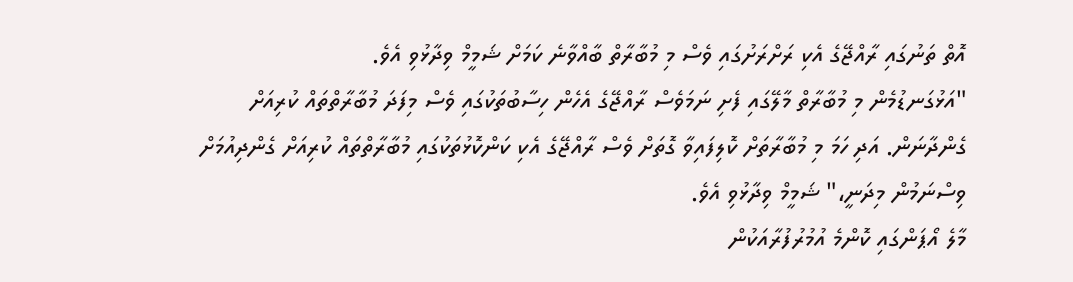އޮތް ތަނުގައި ރާއްޖޭގެ އެކި ރަށްރަށުގައި ވެސް މި މުބާރާތް ބާއްވާނެ ކަމަށް ޝަމީމް ވިދާޅުވި އެވެ.
"އަޅުގަނޑުމެން މި މުބާރާތް މާލޭގައި ފެށި ނަމަވެސް ރާއްޖޭގެ އެހެން ހިސާބުތަކުގައި ވެސް މިފަދަ މުބާރާތްތައް ކުރިއަށް ގެންދާނަން. އަދި ހަމަ މި މުބާރާތަށް ކޮލިފައިވާ ގޮތަށް ވެސް ރާއްޖޭގެ އެކި ކަންކޮޅުތަކުގައި މުބާރާތްތައް ކުރިއަށް ގެންދިއުމަށް ވިސްނަމުން މިދަނީ،" ޝަމީމް ވިދާޅުވި އެވެ.
މާލެ އޯޕަންގައި ކޮންމެ އުމުރުފުރާއަކުން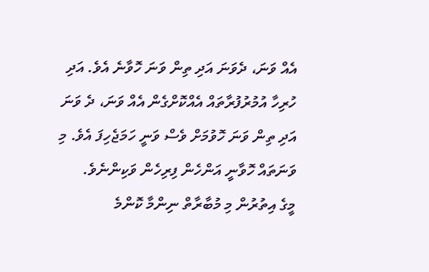އެއް ވަނަ، ދެވަނަ އަދި ތިން ވަނަ ހޮވާނެ އެވެ. އަދި ހުރިހާ އުމުރުފުރާތައް އެއްކޮށްގެން އެއް ވަނަ، ދެ ވަނަ އަދި ތިން ވަނަ ހޮވުމަށް ވެސް ވަނީ ހަމަޖެހިފަ އެވެ. މި ވަނަތައް ހޮވާނީ އަންހެން ފިރިހެން ވަކިންނެވެ.
މީގެ އިތުރުން މި މުބާރާތް ނިންމާ ކޮންމެ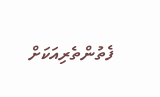ފެތުންތެރިއަކަށް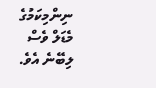ނިންމިކަމުގެ މެޑަލް ވެސް ލިބޭނެ އެވެ.